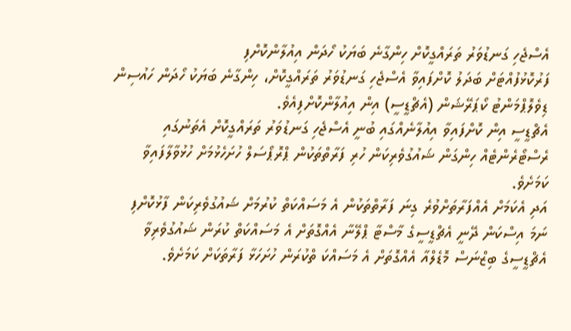އެސްޖެހި ގަނޑުވަރު ތަރައްގީކޮށް ހިންގާނެ ބަޔަކު ހޯދަން އިއުލާންކޮށްފި
ފަރުކޮޅުފުއްޓަށް ބަދަލު ކޮށްފައިވާ އެސްޖެހި ގަނޑުވަރު ތަރައްގީކޮށް، ހިންގާނެ ބަޔަކު ހޯދަން ހައުސިން ޑިވެލޮޕްމަންޓު ކޯޕަރޭޝަން (އެޗްޑީސީ) އިން އިއުލާންކޮށްފިއެވެ.
އެޗްޑީސީ އިން ކޮށްފައިވާ އިއުލާނެއްގައި ބުނީ އެސްޖެހި ގަނޑުވަރު ތަރައްގީކޮށް އެތަނުގައި ރެސްޓޯރެންޓެއް ހިންގަން ޝައުގުވެރިކަން ހުރި ފަރާތްތަކުން ޕްރޮޕޯސަލް ހުށަހެޅުމަށް ހުޅުވާލާފައިވާ ކަމަށެވެ.
އަދި އެކަމަށް އެއްފަރާތަށްވުރެ ގިނަ ފަރާތްތަކުން އެ މަސައްކަތް ކުރުމަށް ޝައުގުވެރިކަން ފާޅުކޮށްފި ނަމަ އިސްކަން ދޭނީ އެޗްޑީސީގެ މާސްޓާ ޕްލޭނާ އެއްގޮތަށް އެ މަސައްކަތް ކުރަން ޝައުގުވެރިވާ އެޗްޑީސީގެ ބިޒްނަސް މޮޑެލްއާ އެއްގޮތަށް އެ މަސައްކަ ތްކުރަން ހުށަހަޅާ ފަރާތަކަށް ކަމަށެވެ.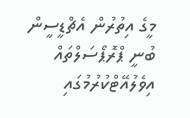މީގެ އިތުރުން އެޗްޑީސީން ބުނީ ޕްރޮޕޯސަލްތައް އިވެލުއޭޓްކުރުމުގައި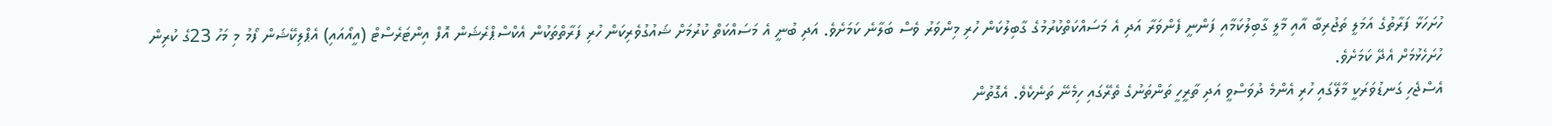ހުށަހަޅާ ފަރާތުގެ އަމަލީ ތަޖުރިބާ އާއި މާލީ ގާބިލުކަމާއި ފަންނީ ފެންވަރާ އަދި އެ މަސައްކަތްކުރުމުގެ ގާބިލުކަން ހުރި މިންވަރު ވެސް ބަލާނެ ކަމަށެވެ. އަދި ބުނީ އެ މަސައްކަތް ކުރުމަށް ޝައުގުވެރިކަން ހުރި ފަރާތްތަކުން އެކްސްޕްރެޝަން އޮފް އިންޓަރެސްޓް (އީއޯއައި) އެޕްލިކޭޝަން ފޯމު މި މަހު 23ގެ ކުރިން ހުށަހެޅުމަށް އެދޭ ކަމަށެވެ.
އެސްޖެހި ގަނޑުވަރަކީ މާލޭގައި ހުރި އެންމެ ދުވަސްވީ އަދި ތާރީހީ ތަންތަނުގެ ތެރޭގައި ހިމެނޭ ތަނެކެވެ. އެގޮތުން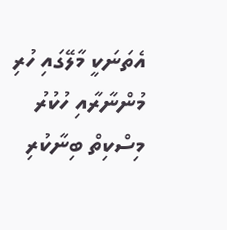އެތަނަކީ މާލޭގައި ހުރި މުންނާރާއި ހުކުރު މިސްކިތް ބިނާކުރި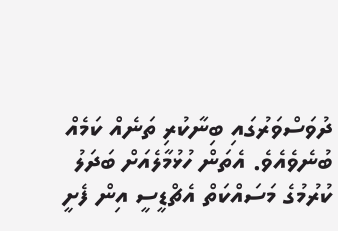ދުވަސްވަރުގައި ބިނާކުރި ތަނެއް ކަމެއް ބުނެވެއެވެ. އެތަން ހުޅުމާލެއަށް ބަދަލު ކުރުމުގެ މަސައްކަތް އެޗްޑީސީ އިން ފެށީ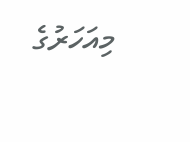މިއަހަރުގެ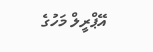އޭޕްރީލް މަހުގެ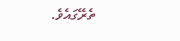ތެރޭގައެވެ.